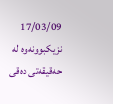17/03/09 نزیكبوونه‌وه‌ له‌ حه‌قیقه‌تی ده‌قی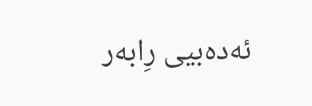ئه‌ده‌بیی رِابه‌ر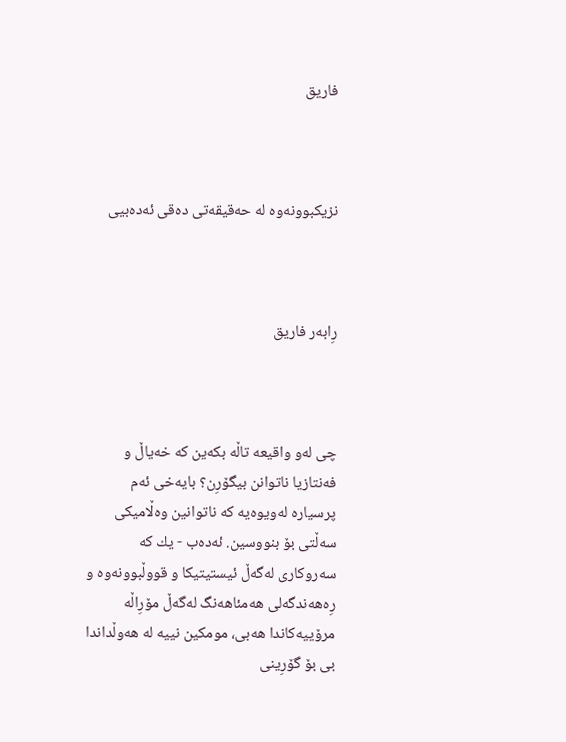فاریق



نزیكبوونه‌وه‌ له‌ حه‌قیقه‌تی ده‌قی ئه‌ده‌بیی



رِابه‌ر فاریق



چى له‌و واقیعه‌ تاڵه‌ بكه‌ین كه‌ خه‌یاڵ و فه‌نتازیا ناتوانن بیگۆرِن؟ بایه‌خی ئه‌م پرسیاره‌ له‌ویوه‌یه‌ كه‌ ناتوانین وه‌ڵامیكی سه‌ڵتی بۆ بنووسین. ئه‌ده‌ب - یك كه‌ سه‌روكاری له‌گه‌ڵ ئیستیتیكا و قووڵبوونه‌وه‌ و رِه‌هه‌ندگه‌لی هه‌مئاهه‌نگ له‌گه‌ڵ مۆرِاڵه‌ مرۆییه‌كاندا هه‌بی، مومكین نییه‌ له‌ هه‌وڵداندا بی بۆ گۆرِینی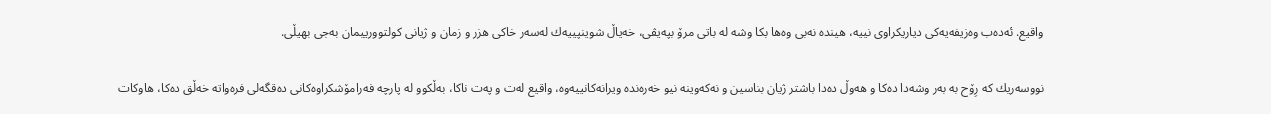واقیع. ئه‌ده‌ب وه‌زیفه‌یه‌كی دیاریكراوی نییه‌، هینده‌ نه‌بی وه‌ها بكا وشه‌ له‌ باتی مرۆ بپه‌یڤی، خه‌یاڵ شوینپییه‌ك له‌سه‌ر خاكی هزر و زمان و ژیانی كولتوورییمان به‌جی بهیڵی.

نووسه‌ریك كه‌ رِۆح به‌ به‌ر وشه‌دا ده‌كا و هه‌وڵ ده‌دا باشتر ژیان بناسین و نه‌كه‌وینه‌ نیو خه‌ره‌نده‌ ویرانه‌كانییه‌وه‌، واقیع له‌ت و په‌ت ناكا، به‌ڵكوو له‌ پارچه‌ فه‌رامۆشكراوه‌كانی ده‌قگه‌لی فره‌واته‌ خه‌ڵق ده‌كا، هاوكات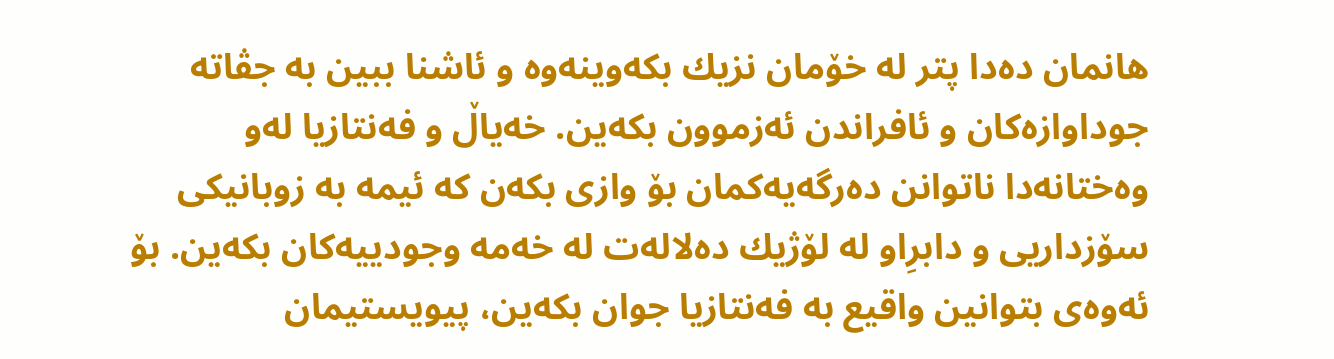هانمان ده‌دا پتر له‌ خۆمان نزیك بكه‌وینه‌وه‌ و ئاشنا ببین به‌ جڤاته‌ جوداوازه‌كان و ئافراندن ئه‌زموون بكه‌ین. خه‌یاڵ و فه‌نتازیا له‌و وه‌ختانه‌دا ناتوانن ده‌رگه‌یه‌كمان بۆ وازی بكه‌ن كه‌ ئیمه‌ به‌ زوبانیكی سۆزداریی و دابرِاو له‌ لۆژیك ده‌لاله‌ت له‌ خه‌مه‌ وجودییه‌كان بكه‌ین. بۆ ئه‌وه‌ی بتوانین واقیع به‌ فه‌نتازیا جوان بكه‌ین، پیویستیمان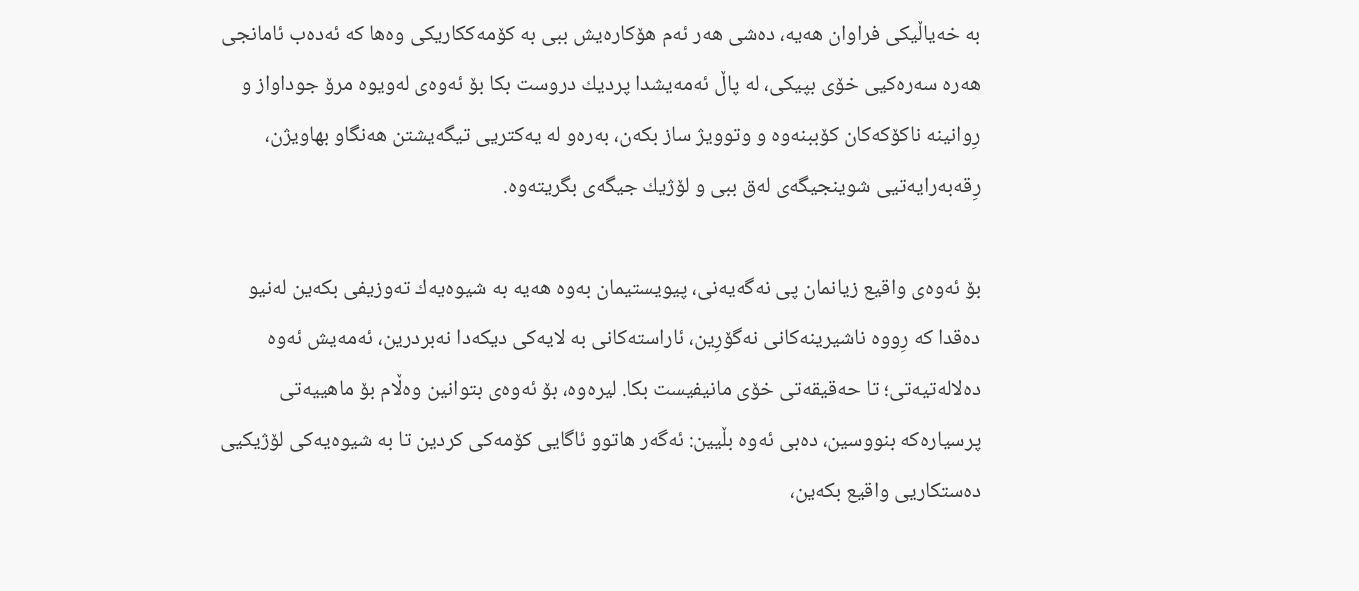به‌ خه‌یاڵیكی فراوان هه‌یه‌، ده‌شی هه‌ر ئه‌م هۆكاره‌یش ببی به‌ كۆمه‌ككاریكی وه‌ها كه‌ ئه‌ده‌ب ئامانجی هه‌ره‌ سه‌ره‌كیی خۆی بپیكی، له‌ پاڵ ئه‌مه‌یشدا پردیك دروست بكا بۆ ئه‌وه‌ی له‌ویوه‌ مرۆ جوداواز و رِوانینه‌ ناكۆكه‌كان كۆببنه‌وه‌ و وتوویژ ساز بكه‌ن، به‌ره‌و له‌ یه‌كتریی تیگه‌یشتن هه‌نگاو بهاویژن، رِقه‌به‌رایه‌تیی شوینجیگه‌ی له‌ق ببی و لۆژیك جیگه‌ی بگریته‌وه‌.

بۆ ئه‌وه‌ی واقیع زیانمان پی نه‌گه‌یه‌نی، پیویستیمان به‌وه‌ هه‌یه‌ به‌ شیوه‌یه‌ك ته‌وزیفی بكه‌ین له‌نیو ده‌قدا كه‌ رِووه‌ ناشیرینه‌كانی نه‌گۆرِین، ئاراسته‌كانی به‌ لایه‌كی دیكه‌دا نه‌بردرین، ئه‌مه‌یش ئه‌وه‌ ده‌لاله‌تیه‌تی؛ تا حه‌قیقه‌تی خۆی مانیفیست بكا. لیره‌وه‌، بۆ ئه‌وه‌ی بتوانین وه‌ڵام بۆ ماهییه‌تی پرسیاره‌كه‌ بنووسین، ده‌بی ئه‌وه‌ بڵیین: ئه‌گه‌ر هاتوو ئاگایی كۆمه‌كی كردین تا به‌ شیوه‌یه‌كی لۆژیكیی ده‌ستكاریی واقیع بكه‌ین،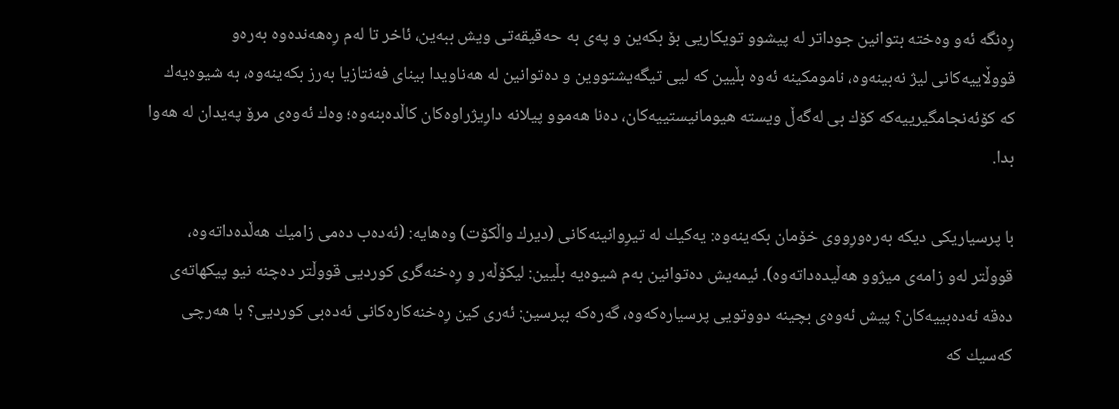رِه‌نگه‌ ئه‌و وه‌خته‌ بتوانین جوداتر له‌ پیشوو تویكاریی بۆ بكه‌ین و په‌ی به‌ حه‌قیقه‌تی ویش ببه‌ین، ئاخر تا له‌م رِه‌هه‌نده‌وه‌ به‌ره‌و قووڵاییه‌كانی لیژ نه‌بینه‌وه‌، نامومكینه‌ ئه‌وه‌ بڵیین كه‌ لیی تیگه‌یشتووین و ده‌توانین له‌ هه‌ناویدا بینای فه‌نتازیا به‌رز بكه‌ینه‌وه‌، به‌ شیوه‌یه‌ك كه‌ كۆئه‌نجامگیرییه‌كه‌ كۆك بی له‌گه‌ڵ ویسته‌ هیومانیستییه‌كان، ده‌نا هه‌موو پیلانه‌ دارِیژراوه‌كان كاڵده‌بنه‌وه‌؛ وه‌ك ئه‌وه‌ی مرۆ په‌یدان له‌ هه‌وا بدا.

با پرسیاریكی دیكه‌ به‌ره‌ورِووی خۆمان بكه‌ینه‌وه‌: یه‌كیك له‌ تیرِوانینه‌كانى (دیرك واڵكۆت) وه‌هایه‌: (ئه‌ده‌ب ده‌مى زامیك هه‌ڵده‌داته‌وه‌، قووڵتر له‌و زامه‌ى میژوو هه‌ڵیده‌داته‌وه‌). ئیمه‌یش ده‌توانین به‌م شیوه‌یه‌ بڵیین: لیكۆڵه‌ر و رِه‌خنه‌گرى كوردیى قووڵتر ده‌چنه‌ نیو پیكهاته‌ى ده‌قه‌ ئه‌ده‌بییه‌كان؟ پیش ئه‌وه‌ی بچینه‌ دووتویی پرسیاره‌كه‌وه‌، گه‌ره‌كه‌ بپرسین: ئه‌ری كین رِه‌خنه‌كاره‌كانی ئه‌ده‌بی كوردیی؟ با هه‌رچی كه‌سیك كه‌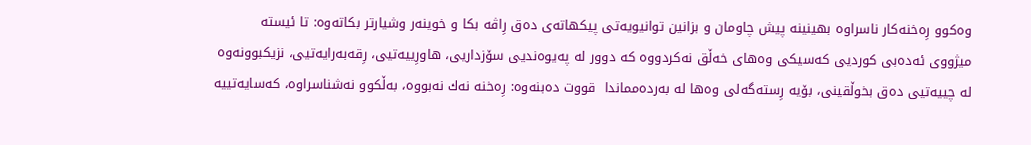وه‌كوو رِه‌خنه‌كار ناسراوه‌ بهینینه‌ پیش چاومان و بزانین توانیویه‌تی پیكهاته‌ی ده‌ق رِاڤه‌ بكا و خوینه‌ر وشیارتر بكاته‌وه‌: تا ئیسته‌ میژووی ئه‌ده‌بی كوردیی كه‌سیكی وه‌های خه‌ڵق نه‌كردووه‌ كه‌ دوور له‌ په‌یوه‌ندیی سۆزداریی، هاورِییه‌تیی، رِقه‌به‌رایه‌تیی، نزیكبوونه‌وه‌ له‌ چییه‌تیی ده‌ق بخوڵقینی، بۆیه‌ رِسته‌گه‌لی وه‌ها له‌ به‌رده‌مماندا  قووت ده‌بنه‌وه‌: رِه‌خنه‌ نه‌ك نه‌بووه‌، به‌ڵكوو نه‌شناسراوه‌، كه‌سایه‌تییه‌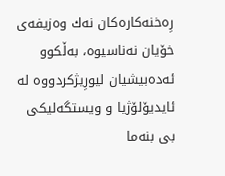رِه‌خنه‌كاره‌كان نه‌ك وه‌زیفه‌ی خۆیان نه‌ناسیوه‌، به‌ڵكوو ئه‌ده‌بیشیان لیورِیژكردووه‌ له‌ ئایدیۆلۆژیا و ویستگه‌لیكی بی بنه‌ما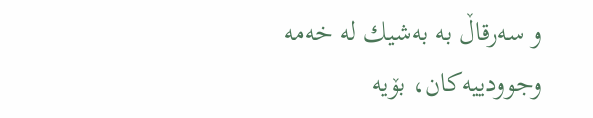و سه‌رقاڵ به‌ به‌شیك له‌ خه‌مه‌ وجوودییه‌كان، بۆیه‌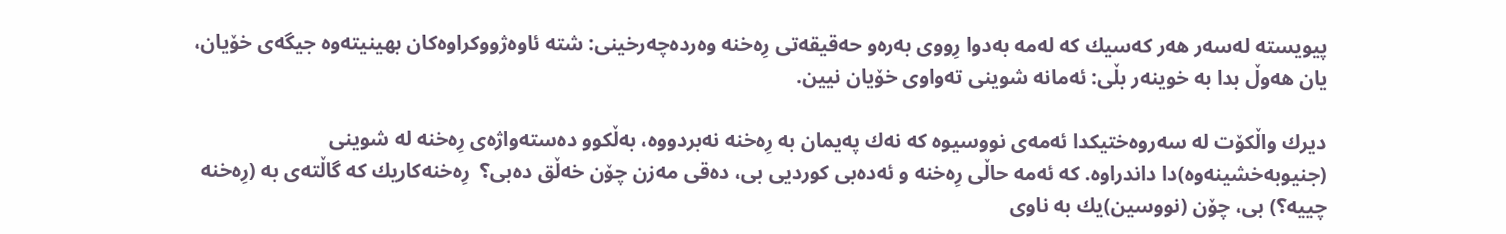پیویسته‌ له‌سه‌ر هه‌ر كه‌سیك كه‌ له‌مه‌ به‌دوا رِووی به‌ره‌و حه‌قیقه‌تی رِه‌خنه‌ وه‌رده‌چه‌رخینی: شته‌ ئاوه‌ژووكراوه‌كان بهینیته‌وه‌ جیگه‌ی خۆیان، یان هه‌وڵ بدا به‌ خوینه‌ر بڵی: ئه‌مانه‌ شوینی ته‌واوی خۆیان نیین.

دیرك واڵكۆت له‌ سه‌روه‌ختیكدا ئه‌مه‌ی نووسیوه‌ كه‌ نه‌ك په‌یمان به‌ رِه‌خنه‌ نه‌بردووه‌، به‌ڵكوو ده‌سته‌واژه‌ی رِه‌خنه‌ له‌ شوینی (جنیوبه‌خشینه‌وه‌)دا داندراوه‌. كه‌ ئه‌مه‌ حاڵی رِه‌خنه‌ و ئه‌ده‌بی كوردیی بی، ده‌قی مه‌زن چۆن خه‌ڵق ده‌بی؟  رِه‌خنه‌كاریك كه‌ گاڵته‌ی به‌ (رِه‌خنه‌ چییه‌؟) بی، چۆن (نووسین)یك به‌ ناوی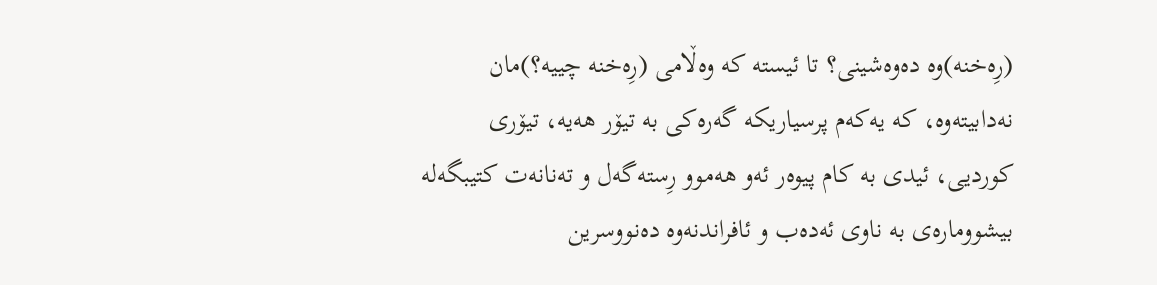(رِه‌خنه‌)وه‌ ده‌وه‌شینی؟ تا ئیسته‌ كه‌ وه‌ڵامی (رِه‌خنه‌ چییه‌؟)مان نه‌دابیته‌وه‌، كه‌ یه‌كه‌م پرسیاریكه‌ گه‌ره‌كی به‌ تیۆر هه‌یه‌، تیۆری كوردیی، ئیدی به‌ كام پیوه‌ر ئه‌و هه‌موو رِسته‌گه‌ل و ته‌نانه‌ت كتیبگه‌له‌ بیشووماره‌ی به‌ ناوی ئه‌ده‌ب و ئافراندنه‌وه‌ ده‌نووسرین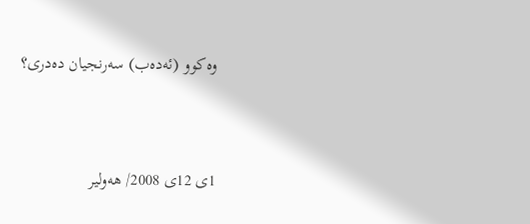وه‌كوو (ئه‌ده‌ب) سه‌رنجیان ده‌دری؟



1ی 12ی 2008/ هه‌ولیر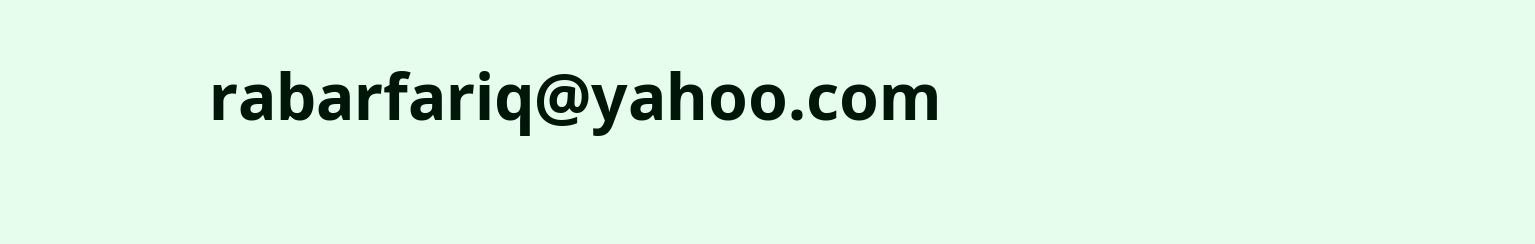rabarfariq@yahoo.com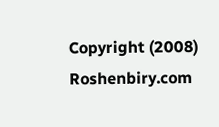Copyright (2008) Roshenbiry.com